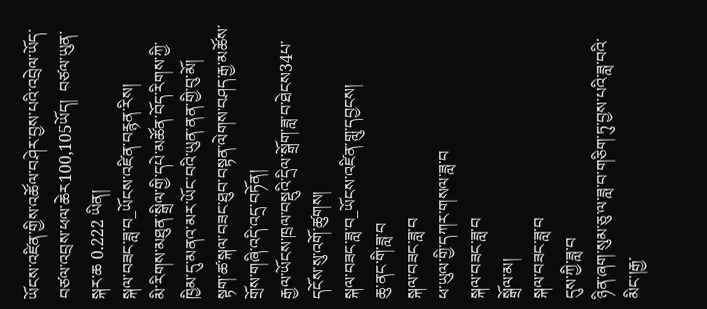ཡོངས་འཛིན་གྱིས་འཚོལ་བཤེར་བྱས་པའི་འབྲེལ་ཡོད་བཙལ་འབྲས་ཕལ་ཆེར100,105ཡོད།  བཙལ་ཡུན་སྐར་ཆ 0.222 ཡིན།
སྐལ་བཟང་ཟླ་བ_ཡོངས་འཛིན་བརྙན་རིས།
མི་རིགས་མཐུན་སྒྲིལ་གྱི་དཔེ་མཚོན་བོད་རིགས་ཀྱི་ཁྱིམ་དུ་མནའ་མར་ཡོང་བའི་ཡུན་ནན་གྱི་བུ་མོ།
སྟག་ཚ་སྐལ་བཟང་ཐུབ་བསྟན་ལེགས་བཤད་རྒྱ་མཚོས་གྲོས་གཞི་འདི་འདྲ་བཏོན།
རྒྱལ་ཡོངས་ཁྲལ་བསྡུའི་དྲིལ་སྒྲོག་ཟླ་བ་ཐེངས34པ་དངོས་སུ་འགོ་ཚུགས།
སྐལ་བཟང་ཟླ་བ_ཡོངས་འཛིན་གླུ་དབྱངས།
ཆུ་ནང་གི་ཟླ་བ
སྐལ་བཟང་ཟླ་བ
ཕ་ཡུལ་གྱི་དཀར་གསལ་ཟླ་བ
སྐལ་བཟང་ཟླ་བ
སྒྲོལ་མ།
སྐལ་བཟང་ཟླ་བ
དུས་ཀྱི་ཟླ་བ
ཉིན་ཞག་སུམ་ཅུ་ལ་ཟླ་བ་གཅིག་ཏུ་བྱས་པའི་ཟླ་བའི་མིང་།རྒྱ་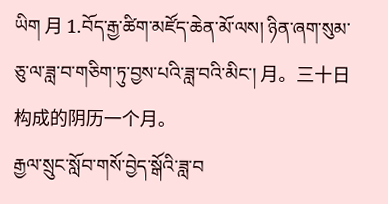ཡིག 月 1.བོད་རྒྱ་ཚིག་མཛོད་ཆེན་མོ་ལས། ཉིན་ཞག་སུམ་ཅུ་ལ་ཟླ་བ་གཅིག་ཏུ་བྱས་པའི་ཟླ་བའི་མིང་། 月。三十日构成的阴历一个月。
རྒྱལ་སྲུང་སློབ་གསོ་བྱེད་སྒོའི་ཟླ་བ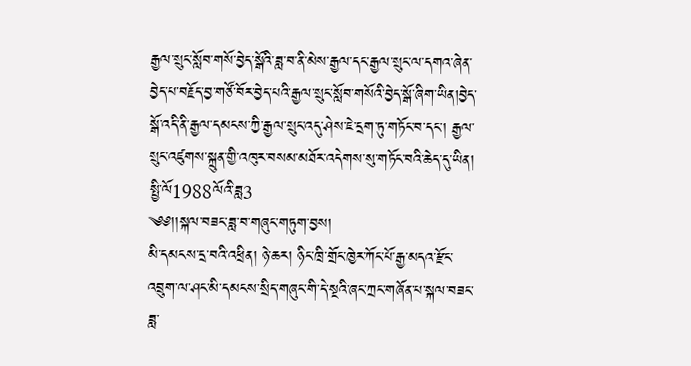རྒྱལ་སྲུང་སློབ་གསོ་བྱེད་སྒོའི་ཟླ་བ་ནི་མེས་རྒྱལ་དང་རྒྱལ་སྲུང་ལ་དགའ་ཞེན་བྱེད་པ་བརྗོད་བྱ་གཙོ་བོར་བྱེད་པའི་རྒྱལ་སྲུང་སློབ་གསོའི་བྱེད་སྒོ་ཞིག་ཡིན།བྱེད་སྒོ་འདི་ནི་རྒྱལ་དམངས་ཀྱི་རྒྱལ་སྲུང་འདུ་ཤེས་ཇེ་དྲག་ཏུ་གཏོང་བ་དང་། རྒྱལ་སྲུང་འཛུགས་སྐྲུན་གྱི་འཁུར་བསམ་མཐོར་འདེགས་སུ་གཏོང་བའི་ཆེད་དུ་ཡིན། སྤྱི་ལོ1988ལོའི་ཟླ3
༄༅།།སྐལ་བཟང་ཟླ་བ་གཞུང་གཏུག་བྱས།
མི་དམངས་དྲ་བའི་འཕྲིན། ཉེ་ཆར། ཉིང་ཁྲི་གྲོང་ཁྱེར་ཀོང་པོ་རྒྱ་མདའ་རྫོང་འབྲུག་ལ་ཤང་མི་དམངས་སྲིད་གཞུང་གི་དེ་སྔའི་ཞང་ཀྲང་གཞོན་པ་སྐལ་བཟང་ཟླ་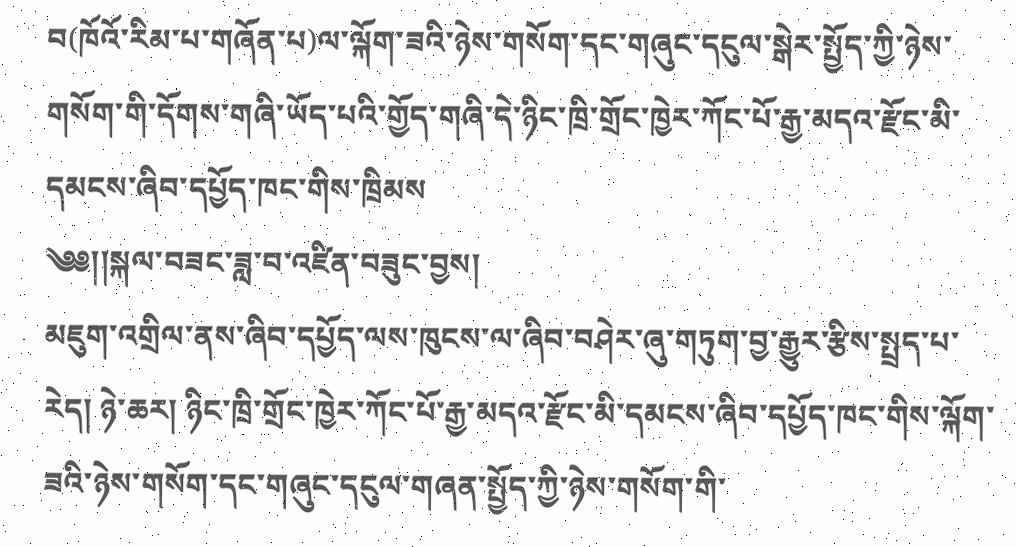བ(ཁོའོ་རིམ་པ་གཞོན་པ)ལ་ལྐོག་ཟའི་ཉེས་གསོག་དང་གཞུང་དངུལ་སྒེར་སྤྱོད་ཀྱི་ཉེས་གསོག་གི་དོགས་གཞི་ཡོད་པའི་གྱོད་གཞི་དེ་ཉིང་ཁྲི་གྲོང་ཁྱེར་ཀོང་པོ་རྒྱ་མདའ་རྫོང་མི་དམངས་ཞིབ་དཔྱོད་ཁང་གིས་ཁྲིམས
༄༅།།སྐལ་བཟང་ཟླ་བ་འཛིན་བཟུང་བྱས།
མཇུག་འགྲིལ་ནས་ཞིབ་དཔྱོད་ལས་ཁུངས་ལ་ཞིབ་བཤེར་ཞུ་གཏུག་བྱ་རྒྱུར་རྩིས་སྤྲད་པ་རེད། ཉེ་ཆར། ཉིང་ཁྲི་གྲོང་ཁྱེར་ཀོང་པོ་རྒྱ་མདའ་རྫོང་མི་དམངས་ཞིབ་དཔྱོད་ཁང་གིས་ལྐོག་ཟའི་ཉེས་གསོག་དང་གཞུང་དངུལ་གཞན་སྤྱོད་ཀྱི་ཉེས་གསོག་གི་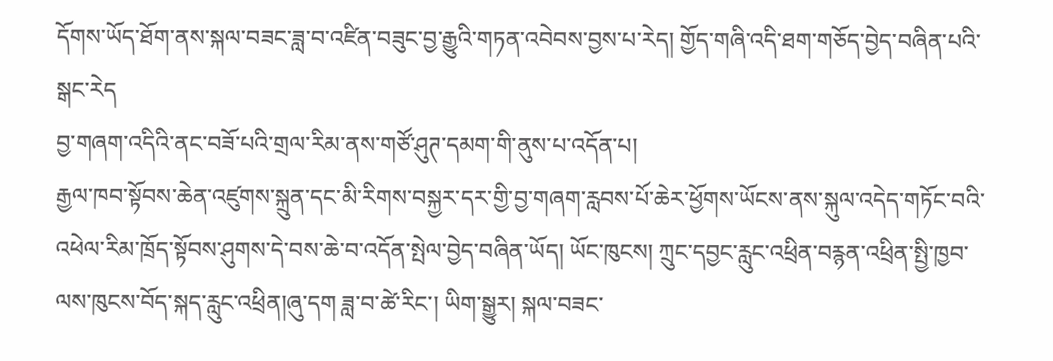དོགས་ཡོད་ཐོག་ནས་སྐལ་བཟང་ཟླ་བ་འཛིན་བཟུང་བྱ་རྒྱུའི་གཏན་འབེབས་བྱས་པ་རེད། གྱོད་གཞི་འདི་ཐག་གཅོད་བྱེད་བཞིན་པའི་སྒང་རེད
བྱ་གཞག་འདིའི་ནང་བཟོ་པའི་གྲལ་རིམ་ནས་གཙོ་ཤུཊ་དམག་གི་ནུས་པ་འདོན་པ།
རྒྱལ་ཁབ་སྟོབས་ཆེན་འཛུགས་སྐྲུན་དང་མི་རིགས་བསྐྱར་དར་གྱི་བྱ་གཞག་རླབས་པོ་ཆེར་ཕྱོགས་ཡོངས་ནས་སྐུལ་འདེད་གཏོང་བའི་འཕེལ་རིམ་ཁྲོད་སྟོབས་ཤུགས་དེ་བས་ཆེ་བ་འདོན་སྤེལ་བྱེད་བཞིན་ཡོད། ཡོང་ཁུངས། ཀྲུང་དབྱང་རླུང་འཕྲིན་བརྙན་འཕྲིན་སྤྱི་ཁྱབ་ལས་ཁུངས་བོད་སྐད་རླུང་འཕྲིན།ཞུ་དག ཟླ་བ་ཚེ་རིང་། ཡིག་སྒྱུར། སྐལ་བཟང་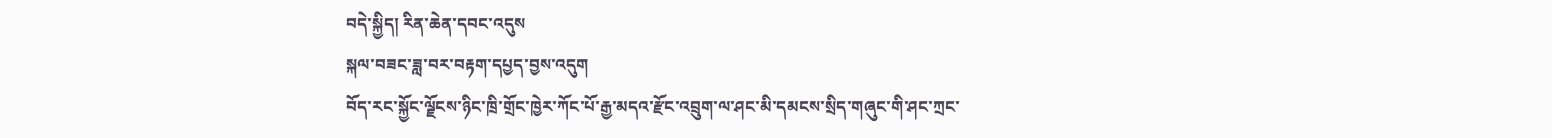བདེ་སྐྱིད། རིན་ཆེན་དབང་འདུས
སྐལ་བཟང་ཟླ་བར་བརྟག་དཔྱད་བྱས་འདུག
བོད་རང་སྐྱོང་ལྗོངས་ཉིང་ཁྲི་གྲོང་ཁྱེར་ཀོང་པོ་རྒྱ་མདའ་རྫོང་འབྲུག་ལ་ཤང་མི་དམངས་སྲིད་གཞུང་གི་ཤང་ཀྲང་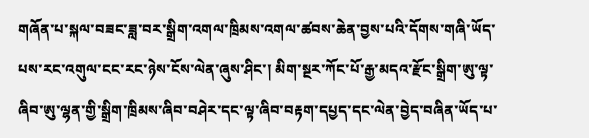གཞོན་པ་སྐལ་བཟང་ཟླ་བར་སྒྲིག་འགལ་ཁྲིམས་འགལ་ཚབས་ཆེན་བྱས་པའི་དོགས་གཞི་ཡོད་པས་རང་འགུལ་ངང་རང་ཉེས་ངོས་ལེན་ཞུས་ཤིང་། མིག་སྔར་ཀོང་པོ་རྒྱ་མདའ་རྫོང་སྒྲིག་ཨུ་ལྟ་ཞིབ་ཨུ་ལྷན་གྱི་སྒྲིག་ཁྲིམས་ཞིབ་བཤེར་དང་ལྟ་ཞིབ་བརྟག་དཔྱད་དང་ལེན་བྱེད་བཞིན་ཡོད་པ་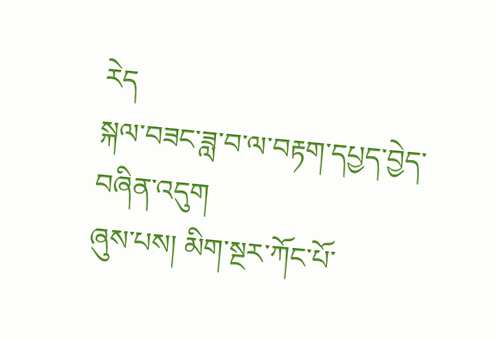རེད
སྐལ་བཟང་ཟླ་བ་ལ་བརྟག་དཔྱད་བྱེད་བཞིན་འདུག
ཞུས་པས། མིག་སྔར་ཀོང་པོ་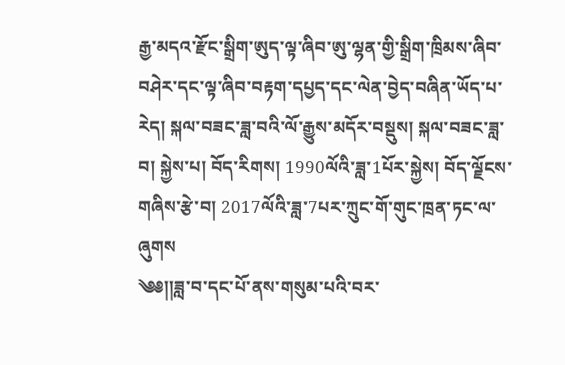རྒྱ་མདའ་རྫོང་སྒྲིག་ཨུད་ལྟ་ཞིབ་ཨུ་ལྷན་གྱི་སྒྲིག་ཁྲིམས་ཞིབ་བཤེར་དང་ལྟ་ཞིབ་བརྟག་དཔྱད་དང་ལེན་བྱེད་བཞིན་ཡོད་པ་རེད། སྐལ་བཟང་ཟླ་བའི་ལོ་རྒྱུས་མདོར་བསྡུས། སྐལ་བཟང་ཟླ་བ། སྐྱེས་པ། བོད་རིགས། 1990ལོའི་ཟླ་1པོར་སྐྱེས། བོད་ལྗོངས་གཞིས་རྩེ་བ། 2017ལོའི་ཟླ་7པར་ཀྲུང་གོ་གུང་ཁྲན་ཏང་ལ་ཞུགས
༄༅།།ཟླ་བ་དང་པོ་ནས་གསུམ་པའི་བར་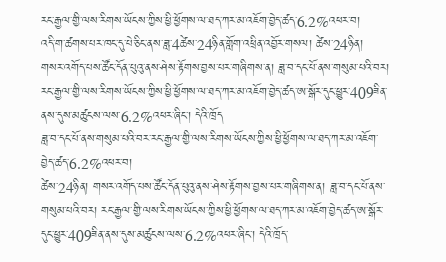རང་རྒྱལ་གྱི་ལས་རིགས་ཡོངས་ཀྱིས་ཕྱི་ཕྱོགས་ལ་ཐད་ཀར་མ་འཇོག་བྱེད་ཚད་6.2%འཕར་བ།
འདི་ག་ཚགས་པར་ཁང་དུ་པེ་ཅིང་ནས་ཟླ་4ཚེས་24ཉིན་གློག་འཕྲིན་འབྱོར་གསལ། ཚེས་24ཉིན། གསར་འགོད་པས་ཚོང་དོན་པུའུ་ནས་ཤེས་རྟོགས་བྱས་པར་གཞིགས་ན། ཟླ་བ་དང་པོ་ནས་གསུམ་པའི་བར། རང་རྒྱལ་གྱི་ལས་རིགས་ཡོངས་ཀྱིས་ཕྱི་ཕྱོགས་ལ་ཐད་ཀར་མ་འཇོག་བྱེད་ཚད་ཨ་སྒོར་དུང་ཕྱུར་409ཟིན་ནས་དུས་མཚུངས་ལས་6.2%འཕར་ཞིང་། དེའི་ཁྲོད
ཟླ་བ་དང་པོ་ནས་གསུམ་པའི་བར་རང་རྒྱལ་གྱི་ལས་རིགས་ཡོངས་ཀྱིས་ཕྱི་ཕྱོགས་ལ་ཐད་ཀར་མ་འཇོག་བྱེད་ཚད་6.2%འཕར་བ།
ཚེས་24ཉིན། གསར་འགོད་པས་ཚོང་དོན་པུའུ་ནས་ཤེས་རྟོགས་བྱས་པར་གཞིགས་ན། ཟླ་བ་དང་པོ་ནས་གསུམ་པའི་བར། རང་རྒྱལ་གྱི་ལས་རིགས་ཡོངས་ཀྱིས་ཕྱི་ཕྱོགས་ལ་ཐད་ཀར་མ་འཇོག་བྱེད་ཚད་ཨ་སྒོར་དུང་ཕྱུར་409ཟིན་ནས་དུས་མཚུངས་ལས་6.2%འཕར་ཞིང་། དེའི་ཁྲོད་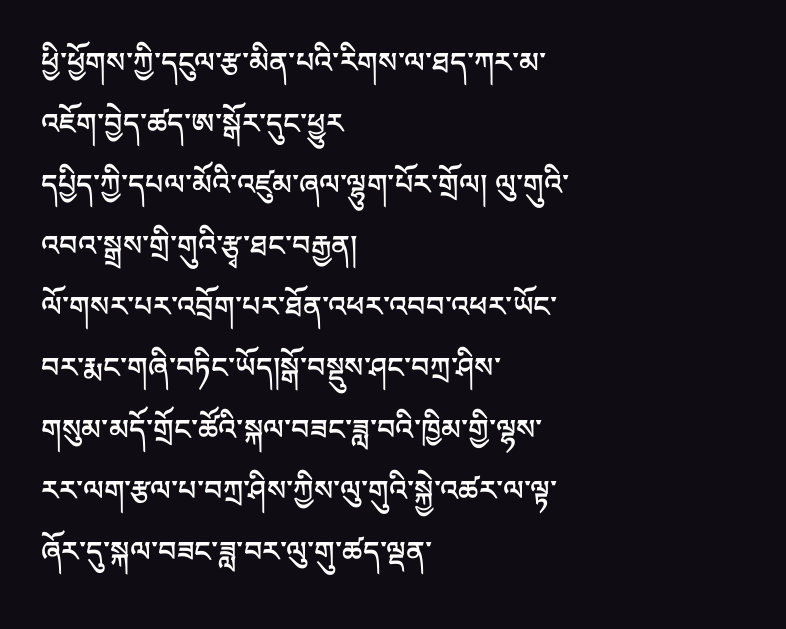ཕྱི་ཕྱོགས་ཀྱི་དངུལ་རྩ་མིན་པའི་རིགས་ལ་ཐད་ཀར་མ་འཇོག་བྱེད་ཚད་ཨ་སྒོར་དུང་ཕྱུར
དཔྱིད་ཀྱི་དཔལ་མོའི་འཛུམ་ཞལ་ལྷུག་པོར་གྲོལ། ལུ་གུའི་འབའ་སྒྲས་གྲི་གུའི་རྩྭ་ཐང་བརྒྱན།
ལོ་གསར་པར་འབྲོག་པར་ཐོན་འཕར་འབབ་འཕར་ཡོང་བར་རྨང་གཞི་བཏིང་ཡོད།སྒོ་བསྡུས་ཤང་བཀྲ་ཤིས་གསུམ་མདོ་གྲོང་ཚོའི་སྐལ་བཟང་ཟླ་བའི་ཁྱིམ་གྱི་ལྷས་རར་ལག་རྩལ་པ་བཀྲ་ཤིས་ཀྱིས་ལུ་གུའི་སྐྱེ་འཚར་ལ་ལྟ་ཞོར་དུ་སྐལ་བཟང་ཟླ་བར་ལུ་གུ་ཚད་ལྡན་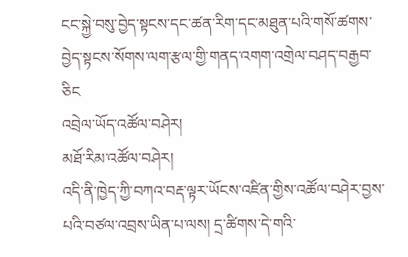ངང་སྐྱེ་བསུ་བྱེད་སྟངས་དང་ཚན་རིག་དང་མཐུན་པའི་གསོ་ཚགས་བྱེད་སྟངས་སོགས་ལག་རྩལ་གྱི་གནད་འགག་འགྲེལ་བཤད་བརྒྱབ་ཅིང
འབྲེལ་ཡོད་འཚོལ་བཤེར།
མཐོ་རིམ་འཚོལ་བཤེར།
འདི་ནི་ཁྱེད་ཀྱི་བཀའ་བརྡ་ལྟར་ཡོངས་འཛིན་གྱིས་འཚོལ་བཤེར་བྱས་པའི་བཙལ་འབྲས་ཡིན་པ་ལས། དྲ་ཚིགས་དེ་གའི་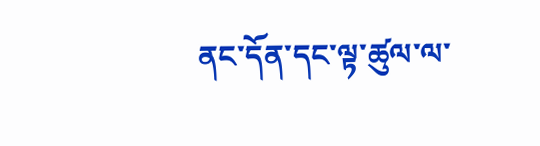ནང་དོན་དང་ལྟ་ཚུལ་ལ་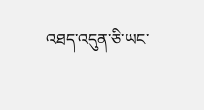འཐད་འདུན་ཅི་ཡང་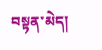བསྟན་མེད།